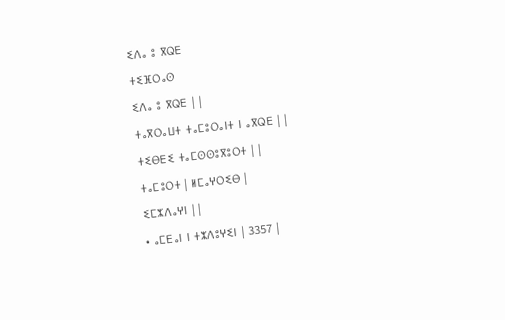ⵉⴷⴰ ⵓ ⴳⵕⴹ
ⵜⵉⴼⵔⴰⵙ
ⵉⴷⴰ ⵓ ⴳⵕⴹ | |
ⵜⴰⴳⵔⴰⵡⵜ ⵜⴰⵎⵓⵔⴰⵏⵜ ⵏ ⴰⴳⵕⴹ | |
ⵜⵉⴱⴹⵉ ⵜⴰⵎⵙⵙⵓⴳⵓⵔⵜ | |
ⵜⴰⵎⵓⵔⵜ | ⵍⵎⴰⵖⵔⵉⴱ |
ⵉⵎⵣⴷⴰⵖⵏ | |
• ⴰⵎⴹⴰⵏ ⵏ ⵜⵣⴷⵓⵖⵉⵏ | 3357 |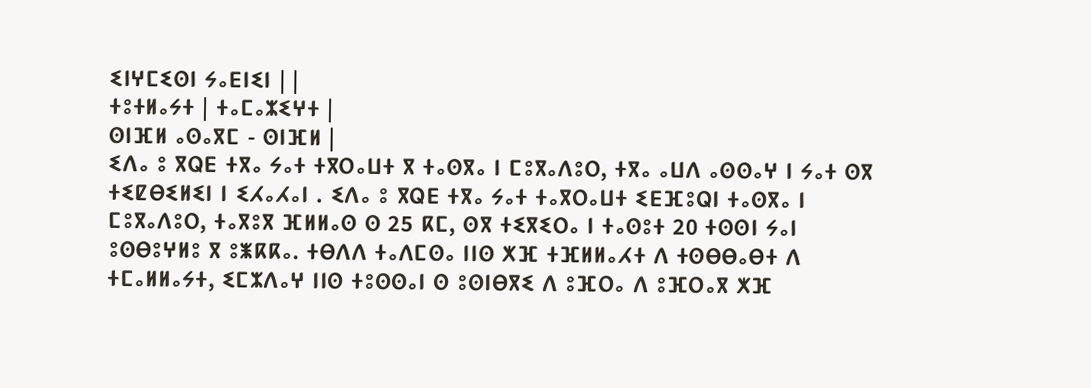ⵉⵏⵖⵎⵉⵙⵏ ⵢⴰⴹⵏⵉⵏ | |
ⵜⵓⵜⵍⴰⵢⵜ | ⵜⴰⵎⴰⵣⵉⵖⵜ |
ⵙⵏⴼⵍ ⴰⵙⴰⴳⵎ - ⵙⵏⴼⵍ |
ⵉⴷⴰ ⵓ ⴳⵕⴹ ⵜⴳⴰ ⵢⴰⵜ ⵜⴳⵔⴰⵡⵜ ⴳ ⵜⴰⵙⴳⴰ ⵏ ⵎⵓⴳⴰⴷⵓⵔ, ⵜⴳⴰ ⴰⵡⴷ ⴰⵙⵙⴰⵖ ⵏ ⵢⴰⵜ ⵙⴳ ⵜⵉⵇⴱⵉⵍⵉⵏ ⵏ ⵉⵃⴰⵃⴰⵏ . ⵉⴷⴰ ⵓ ⴳⵕⴹ ⵜⴳⴰ ⵢⴰⵜ ⵜⴰⴳⵔⴰⵡⵜ ⵉⴹⴼⵓⵕⵏ ⵜⴰⵙⴳⴰ ⵏ ⵎⵓⴳⴰⴷⵓⵔ, ⵜⴰⴳⵓⴳ ⴼⵍⵍⴰⵙ ⵙ 25 ⴽⵎ, ⵙⴳ ⵜⵉⴳⵉⵔⴰ ⵏ ⵜⴰⵙⵓⵜ 20 ⵜⵙⵙⵏ ⵢⴰⵏ ⵓⵙⴱⵓⵖⵍⵓ ⴳ ⵓⵥⴽⴽⴰ. ⵜⴱⴷⴷ ⵜⴰⴷⵎⵙⴰ ⵏⵏⵙ ⵅⴼ ⵜⴼⵍⵍⴰⵃⵜ ⴷ ⵜⵙⴱⴱⴰⴱⵜ ⴷ ⵜⵎⴰⵍⵍⴰⵢⵜ, ⵉⵎⵣⴷⴰⵖ ⵏⵏⵙ ⵜⵓⵙⵙⴰⵏ ⵙ ⵓⵙⵏⴱⴳⵉ ⴷ ⵓⴼⵔⴰ ⴷ ⵓⴼⵔⴰⴳ ⵅⴼ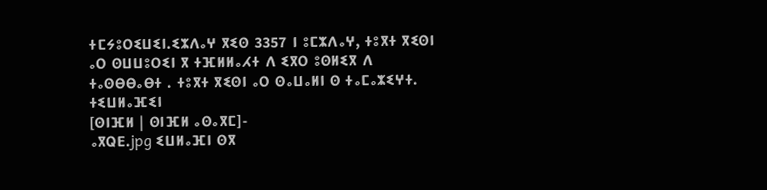ⵜⵎⵢⵓⵔⵉⵡⵉⵏ.ⵉⵣⴷⴰⵖ ⴳⵉⵙ 3357 ⵏ ⵓⵎⵣⴷⴰⵖ, ⵜⵓⴳⵜ ⴳⵉⵙⵏ ⴰⵔ ⵙⵡⵡⵓⵔⵉⵏ ⴳ ⵜⴼⵍⵍⴰⵃⵜ ⴷ ⵉⴳⵔ ⵓⵙⵍⵉⴳ ⴷ ⵜⴰⵙⴱⴱⴰⴱⵜ . ⵜⵓⴳⵜ ⴳⵉⵙⵏ ⴰⵔ ⵙⴰⵡⴰⵍⵏ ⵙ ⵜⴰⵎⴰⵣⵉⵖⵜ.
ⵜⵉⵡⵍⴰⴼⵉⵏ
[ⵙⵏⴼⵍ | ⵙⵏⴼⵍ ⴰⵙⴰⴳⵎ]-
ⴰⴳⵕⴹ.jpg ⵉⵡⵍⴰⴼⵏ ⵙⴳ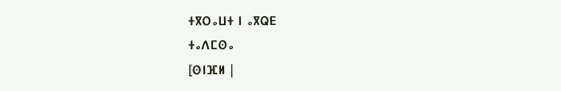ⵜⴳⵔⴰⵡⵜ ⵏ ⴰⴳⵕⴹ
ⵜⴰⴷⵎⵙⴰ
[ⵙⵏⴼⵍ |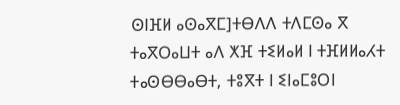ⵙⵏⴼⵍ ⴰⵙⴰⴳⵎ]ⵜⴱⴷⴷ ⵜⴷⵎⵙⴰ ⴳ ⵜⴰⴳⵔⴰⵡⵜ ⴰⴷ ⵅⴼ ⵜⵉⵍⴰⵍ ⵏ ⵜⴼⵍⵍⴰⵃⵜ ⵜⴰⵙⴱⴱⴰⴱⵜ, ⵜⵓⴳⵜ ⵏ ⵉⵏⴰⵎⵓⵔⵏ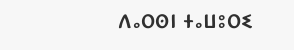ⴷⴰⵔⵙⵏ ⵜⴰⵡⵓⵔⵉ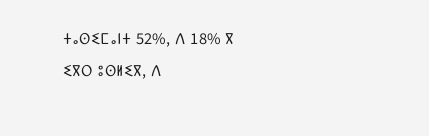ⵜⴰⵙⵉⵎⴰⵏⵜ 52%, ⴷ 18% ⴳ ⵉⴳⵔ ⵓⵙⵍⵉⴳ, ⴷ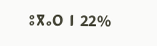ⵓⴳⴰⵔ ⵏ 22%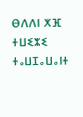ⴱⴷⴷⵏ ⵅⴼ ⵜⵡⵉⵣⵉ ⵜⴰⵡⵊⴰⵡⴰⵏⵜ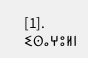[1].
ⵉⵙⴰⵖⵓⵍⵏ